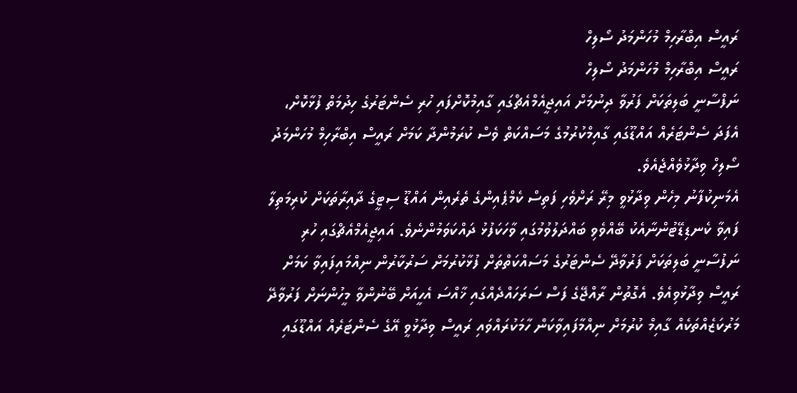ރައީސް އިބްރާހިމް މުހަންމަދު ސޯލިހް
ރައީސް އިބްރާހިމް މުހަންމަދު ސޯލިހް
ނަފްސާނީ ބަލިތަކަށް ފަރުވާ ދިނުމަށް އައިޖީއެމްއެޗްގައި ގާއިމުކޮށްފައި ހުރި ސެންޓަރުގެ ހިދުމަތް ފުޅާކޮށް، އެފަދަ ސެންޓަރެއް އައްޑޫގައި ގާއިމްކުރުމުގެ މަސައްކަތް ވެސް ކުރަމުންދާ ކަމަށް ރައީސް އިބްރާހިމް މުހަންމަދު ސޯލިހް ވިދާޅުވެއްޖެއެވެ.
އެމަނިކުފާނު މިހެން ވިދާޅުވީ މިރޭ ރަށްވެހި ފަތިސް ކެމްޕެއިންގެ ތެރެއިން އައްޑޫ ސިޓީގެ ދާއިރާތަކަށް ކުރިމަތިލާ ފައިވާ ކެނޑިޑޭޓުންނާއެކު ބޭއްވެވި ބައްދަލުވުމުގައި ވާހަކަފުޅު ދައްކަވަމުންނެވެ. އައިޖީއެމްއެޗްގައި ހުރި ނަފުސާނީ ބަލިތަކަށް ފަރުވާދޭ ސެންޓަރުގެ މަސައްކަތްތަށް ފުޅާކުރުމަށް ސަރުކާރުން ނިއްމައިފައިވާ ކަމަށް ރައީސް ވިދާޅުވިއެވެ. އެގޮތުން ރާއްޖޭގެ ފަސް ސަރަހައްދެއްގައި ޚާއްސަ އެހީއަށް ބޭނުންވާ މީހުންނަށް ފަރުވާދޭ މަރުކަޒެއްތަކެއް ގާއިމް ކުރުމަށް ނިއްމާފައިވާކަން ހާމަކުރައްވައި ރައީސް ވިދާޅުވީ އޭގެ ސެންޓަރެއް އައްޑޫގައި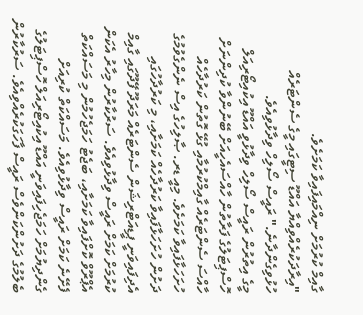ގާއިމް ކުރުމަށް ނިއްމައިފައިވާ ކަމަށެވެ.
"އިރާދަކުރެއްވިއްޔާ އައްޑޫ ސިޓީގައި މީގެ ސެންޓަރެއް ހުޅުވިގެންދާނެ." ރައީސް ސޯލިހް ވިދާޅުވިއެވެ.
މީގެ އިތުރުން ރައީސް ސޯލިހް ވިދާޅުވީ އައްޑޫ އިކުއިޓޯރިއަލް ހޮސްޕިޓަލުގެ ފަރާތުން ހާއްސައެހީއަށް ބޭނުންވާ ކުދިންނަށް ހާއްސަ ސެންޓަރެއް ގާއިމްކުރުމާއި ގުޅޭ ގޮތުން ކަރުދާހެއް ހުށަހަޅާފައިވާ ކަމަށެވެ. މިއީ ޑރ. ޞާލިހުގެ އިސް ނެންގެވުމުގެ ދަށުން ހުށަހަޅާފައިވާ ކަރުދާހެއް ކަމަށާއި، މި ކަރުދާހުގައި އެދިފައިވަނީ ޕީޑިއަޓްރިޝަން ސެންޓަރެއް މަރަދޫ ފޭދޫގައި ގާއިމް ކުރުމަށް ކަމަށް ރައީސް ވިދާޅުވިއެވެ. ސަރުކާރުން މިހާރު އެކަން އެޕްރޫވް ކޮށްފައިވާ ކަމަށާއި، ބަޖެޓު ހަމަޖެހުމުން މި މަސައްކަތް ފެށޭނެ ކަމަށް ރައީސް ވިދާޅުވިއެވެ. މަސައްކަތް ކުރިއަށް ގެންދިޔުމަށް ހަމަޖެހިފައިވަނީ އައްޑޫ އިކުއިޓޯރިއަލް ހޮސްޕިޓަލުގެ ބެލުމުގެ ދަށުންކަންވެސް ރައީސް ފާހަގަކުރެއްވިއެވެ. ސަރުކާރުން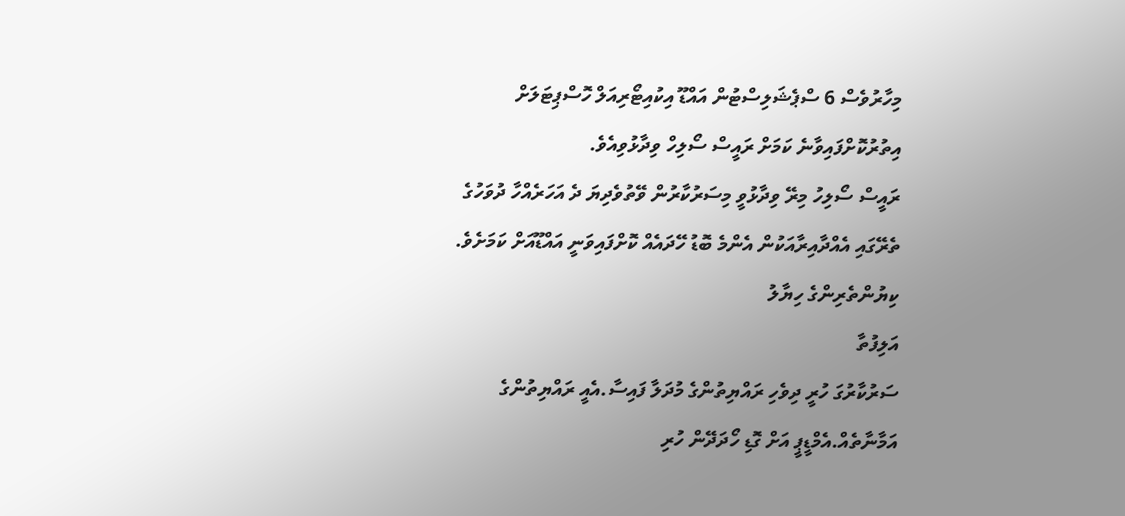މިހާރުވެސް 6 ސްޕެޝަލިސްޓުން އައްޑޫ އިކުއިޓޯރިއަލް ހޮސްޕިޓަލަށް އިތުރުކޮށްފައިވާނެ ކަމަށް ރައީސް ސޯލިހް ވިދާޅުވިއެވެ.
ރައީސް ސޯލިހު މިރޭ ވިދާޅުވީ މިސަރުކާރުން ވޭތުވެދިޔަ ދެ އަހަރެއްހާ ދުވަހުގެ ތެރޭގައި އެއްދާއިރާއަކުން އެންމެ ބޮޑު ހޭދައެއް ކޮށްފައިވަނީ އައްޑޫއަށް ކަމަށެވެ.
ކިޔުންތެރިންގެ ހިޔާލު
އަލިފުތާ
ސަރުކާރުގަ ހުރީ ދިވެހި ރައްޔިތުންގެ މުދަލާ ފައިސާ.އެއީ ރައްޔިތުންގެ އަމާނާތެއް.އެމްޑީޕީ އަށް ގޮޑި ހޯދަދޭން ހުރި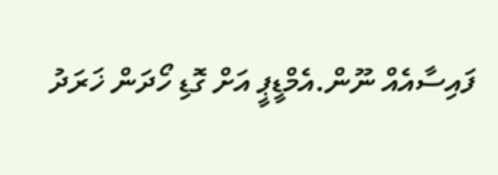ފައިސާއެއް ނޫން.އެމްޑީޕީ އަށް ގޮޑި ހޯދަން ޚަރަދު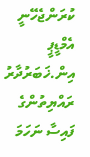ކުރަންޖެހޭނީ އެމްޑީޕީ އިން.ޚަބަރުދާރު ރައްޔިތުންގެ ފައިސާ ނަހަމަ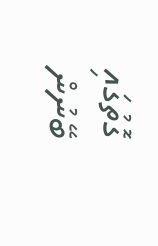ގޮތުގައި ބޭނުން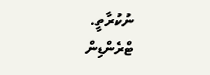ނުކުރާތީ.
ޓްރެންޑިން